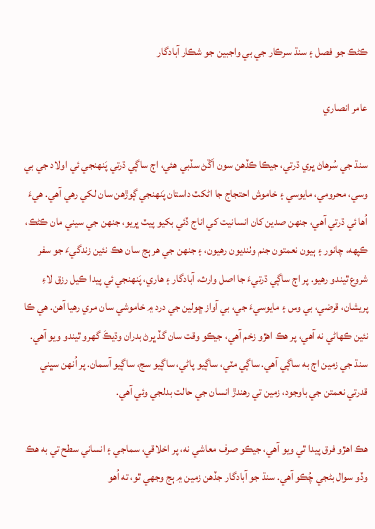ڪڻڪ جو فصل ۽ سنڌ سرڪار جي بي واجبين جو شڪار آبادگار

عامر انصاري

سنڌ جي سُرهاڻ ڀري ڌرتي، جيڪا ڪڏهن سون اَڱڻ سڏبي هئي، اڄ ساڳي ڌرتي پَنهنجي ئي اولاد جي بي وسي، محرومي، مايوسي ۽ خاموش احتجاج جا اڻکٽ داستان پَنهنجي ڳوڙھن سان لکي رهي آهي. هيءَ اُها ئي ڌرتي آهي، جنهن صدين کان انسانيت کي اناج ڏئي بکيو پيٽ ڀريو، جنهن جي سيني مان ڪڻڪ، ڪپهه، چانور ۽ ٻيون نعمتون جنم وٺنديون رهيون، ۽ جنهن جي هر ٻج سان هڪ نئين زندگيءَ جو سفر شروع ٿيندو رهيو. پر اڄ ساڳي ڌرتيءَ جا اصل وارث، آبادگار ۽ هاري، پَنهنجي ئي پيدا ڪيل رزق لاءِ پريشان، قرضي، بي وس ۽ مايوسيءَ جي، بي آواز ڇولين جي درد ۾ خاموشي سان مري رهيا آهن. هي ڪا نئين ڪهاڻي نه آهي، پر هڪ اهڙو زخم آهي، جيڪو وقت سان گڏ ڀرڻ بدران وڌيڪَ گهرو ٿيندو ويو آهي. سنڌ جي زمين اڄ به ساڳي آهي. ساڳي مٽي، ساڳيو پاڻي، ساڳيو سج، ساڳيو آسمان. پر اُنهن سڀني قدرتي نعمتن جي باوجود، زمين تي رهندڙ انسان جي حالت بدلجي وئي آهي.

هڪ اهڙو فرق پيدا ٿي ويو آهي، جيڪو صرف معاشي نه، پر اخلاقي، سماجي ۽ انساني سطح تي به هڪ وڏو سوال بڻجي چُڪو آهي. سنڌ جو آبادگار جڏهن زمين ۾ ٻج وجهي ٿو، ته اُهو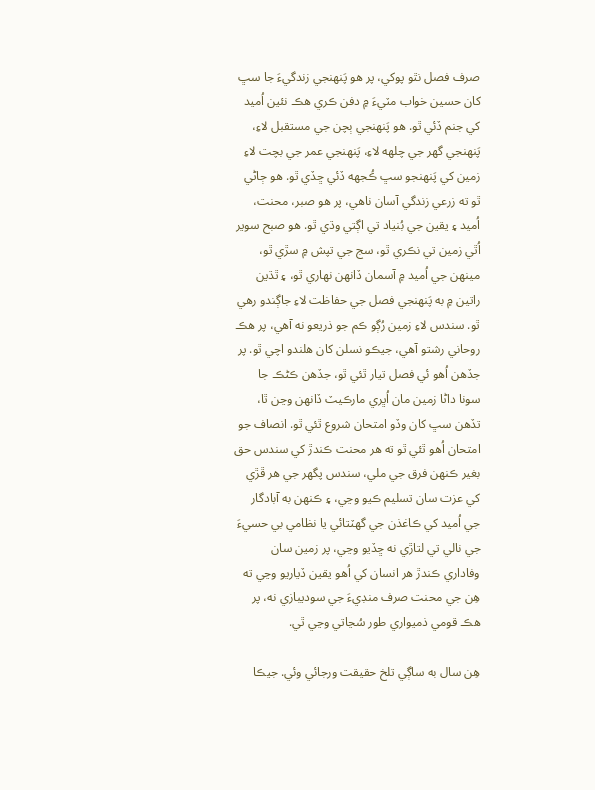صرف فصل نٿو پوکي، پر هو پَنهنجي زندگيءَ جا سڀ کان حسين خواب مٽيءَ ۾ دفن ڪري هڪ نئين اُميد کي جنم ڏئي ٿو. هو پَنهنجي ٻچن جي مستقبل لاءِ، پَنهنجي گهر جي چلهه لاءِ، پَنهنجي عمر جي بچت لاءِ زمين کي پَنهنجو سڀ ڪُجهه ڏئي ڇڏي ٿو. هو ڄاڻي ٿو ته زرعي زندگي آسان ناهي، پر هو صبر، محنت، اُميد ۽ يقين جي بُنياد تي اڳتي وڌي ٿو. هو صبح سوير اُٿي زمين تي نڪري ٿو، سج جي تپش ۾ سڙي ٿو، مينهن جي اُميد ۾ آسمان ڏانهن نهاري ٿو، ۽ ٿڌين راتين ۾ به پَنهنجي فصل جي حفاظت لاءِ جاڳندو رهي ٿو. سندس لاءِ زمين رُڳو ڪم جو ذريعو نه آهي، پر هڪ روحاني رشتو آهي، جيڪو نسلن کان هلندو اچي ٿو. پر جڏهن اُهو ئي فصل تيار ٿئي ٿو، جڏهن ڪڻڪ جا سونا داڻا زمين مان اُڀري مارڪيٽ ڏانهن وڃن ٿا، تڏهن سڀ کان وڏو امتحان شروع ٿئي ٿو. انصاف جو امتحان اُهو ٿئي ٿو ته هر محنت ڪندڙ کي سندس حق بغير ڪنهن فرق جي ملي، سندس پگهر جي هر ڦڙي کي عزت سان تسليم ڪيو وڃي، ۽ ڪنهن به آبادگار جي اُميد کي ڪاغذن جي گهٽتائي يا نظامي بي حسيءَ جي نالي تي لتاڙي نه ڇڏيو وڃي، پر زمين سان وفاداري ڪندڙ هر انسان کي اُهو يقين ڏياريو وڃي ته هِن جي محنت صرف منڊيءَ جي سوديبازي نه، پر هڪ قومي ذميواري طور سُڃاتي وڃي ٿي.

هِن سال به ساڳي تلخ حقيقت ورجائي وئي. جيڪا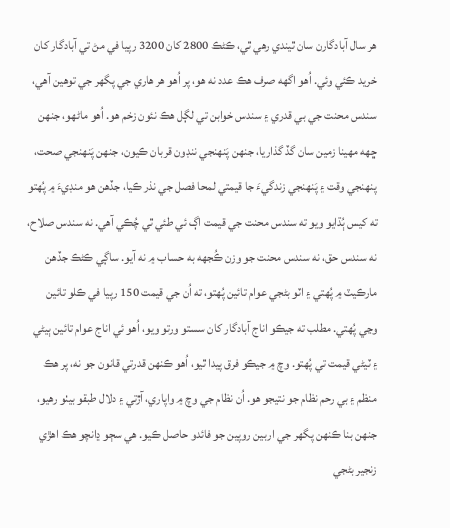ھر سال آبادگارن سان ٿيندي رھي ٿي، ڪڻڪ 2800 کان 3200 رپيا في مڻ تي آبادگار کان خريد ڪئي وئي. اُهو اگهه صرف هڪ عدد نه هو، پر اُهو هر هاري جي پگھر جي توهين آهي، سندس محنت جي بي قدري ۽ سندس خوابن تي لڳل هڪ نئون زخم هو. اُهو ماڻهو، جنهن ڇهه مهينا زمين سان گڏ گذاريا، جنهن پَنهنجي ننڊون قربان ڪيون، جنهن پَنهنجي صحت، پنهنجي وقت ۽ پَنهنجي زندگيءَ جا قيمتي لمحا فصل جي نذر ڪيا، جڏهن هو منڊيءَ ۾ پُهتو ته کيس ٻُڌايو ويو ته سندس محنت جي قيمت اڳ ئي طئي ٿي چُڪي آهي. نه سندس صلاح، نه سندس حق، نه سندس محنت جو وزن ڪُجهه به حساب ۾ نه آيو. ساڳي ڪڻڪ جڏهن مارڪيٽ ۾ پُهتي ۽ اٽو بڻجي عوام تائين پُهتو، ته اُن جي قيمت 150 رپيا في ڪلو تائين وڃي پُهتي. مطلب ته جيڪو اناج آبادگار کان سستو ورتو ويو، اُهو ئي اناج عوام تائين ٻيڻي ۽ ٽيڻي قيمت تي پُهتو. وچ ۾ جيڪو فرق پيدا ٿيو، اُهو ڪنهن قدرتي قانون جو نه، پر هڪ منظم ۽ بي رحم نظام جو نتيجو هو. اُن نظام جي وچ ۾ واپاري، آڙتي ۽ دلال طبقو بيٺو رهيو، جنهن بنا ڪنهن پگهر جي اربين روپين جو فائدو حاصل ڪيو. هي سڄو ڍانچو هڪ اهڙي زنجير بڻجي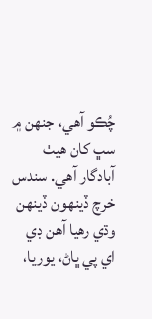چُڪو آهي، جنهن ۾ سڀ کان هيٺ آبادگار آهي. سندس خرچ ڏينهون ڏينهن وڌي رهيا آهن ڊي اي پي ڀاڻ، يوريا،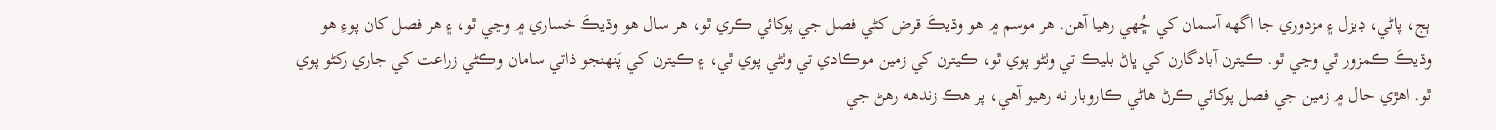ٻج، پاڻي، ڊيزل ۽ مزدوري جا اگهه آسمان کي ڇُهي رهيا آهن. هر موسم ۾ هو وڌيڪَ قرض کڻي فصل جي پوکائي ڪري ٿو، هر سال هو وڌيڪَ خساري ۾ وڃي ٿو، ۽ هر فصل کان پوءِ هو وڌيڪَ ڪمزور ٿي وڃي ٿو. ڪيترن آبادگارن کي ڀاڻ بليڪ تي وٺڻو پوي ٿو، ڪيترن کي زمين موڪادي تي وٺڻي پوي ٿي، ۽ ڪيترن کي پَنهنجو ذاتي سامان وڪڻي زراعت کي جاري رکڻو پوي ٿو. اهڙي حال ۾ زمين جي فصل پوکائي ڪرڻ هاڻي ڪاروبار نه رهيو آهي، پر هڪ زندھه رهڻ جي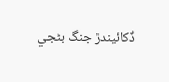ڏُکائيندڙ جنگ بڻجي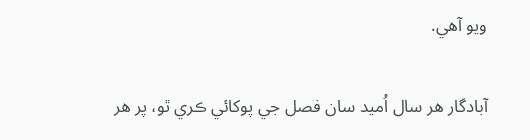ويو آهي.

آبادگار هر سال اُميد سان فصل جي پوکائي ڪري ٿو، پر هر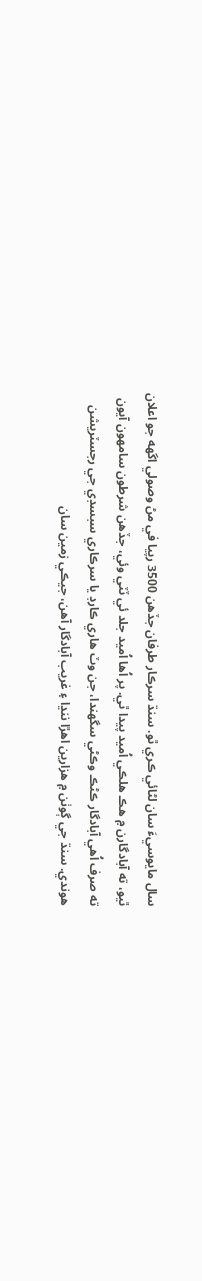سال مايوسيءَ سان لڻائي ڪري ٿو. سنڌ سرڪار طرفان جڏهن 3500 رپيا في مڻ وصولي اگهه جو اعلان ٿيو، ته آبادگارن ۾ هڪ هلڪي اُميد پيدا ٿي. پر اُها اُميد جلد ئي ٽٽي وئي، جڏهن شرطون سامهون آيون ته صرف اُهي آبادگار ڪڻڪ وڪڻي سگهندا، جن وٽ هاري ڪارڊ يا سرڪاري سبسڊي جي رجسٽريشن هوندي. سنڌ جي ڳوٺن ۾ هزارين اهڙا ننڍا ۽ غريب آبادگار آهن، جيڪي زمين سان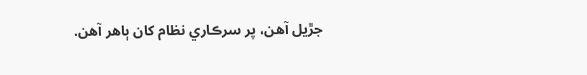جڙيل آهن، پر سرڪاري نظام کان ٻاهر آهن.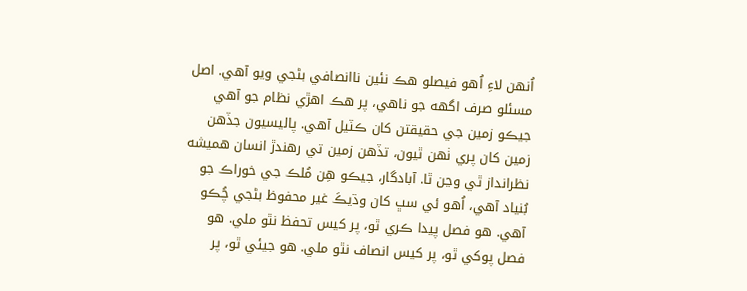اُنهن لاءِ اُهو فيصلو هڪ نئين ناانصافي بڻجي ويو آهي. اصل مسئلو صرف اگهه جو ناهي، پر هڪ اهڙي نظام جو آهي جيڪو زمين جي حقيقتن کان ڪٽيل آهي. پاليسيون جڏهن زمين کان پري ٺهن ٿيون، تڏهن زمين تي رهندڙ انسان هميشه نظرانداز ٿي وڃن ٿا. آبادگار، جيڪو هِن مُلڪ جي خوراڪ جو بُنياد آهي، اُهو ئي سڀ کان وڌيڪَ غير محفوظ بڻجي چُڪو آهي. هو فصل پيدا ڪري ٿو، پر کيس تحفظ نٿو ملي. هو فصل پوکي ٿو، پر کيس انصاف نٿو ملي. هو جيئي ٿو، پر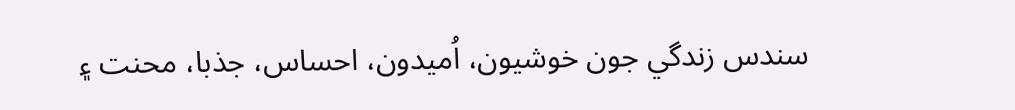سندس زندگي جون خوشيون، اُميدون، احساس، جذبا، محنت ۽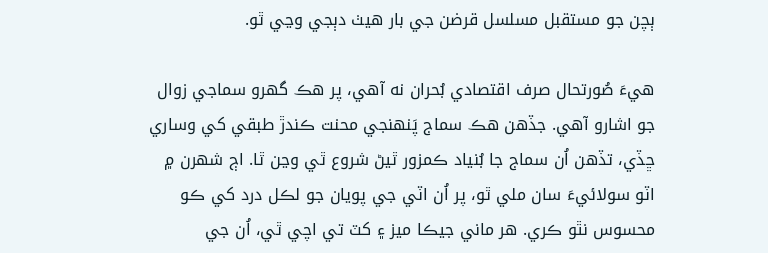ٻچن جو مستقبل مسلسل قرضن جي بار هيٺ دٻجي وڃي ٿو.

هيءَ صُورتحال صرف اقتصادي بُحران نه آهي، پر هڪ گهرو سماجي زوال جو اشارو آهي. جڏهن هڪ سماج پَنهنجي محنت ڪندڙ طبقي کي وساري ڇڏي، تڏهن اُن سماج جا بُنياد ڪمزور ٿيڻ شروع ٿي وڃن ٿا. اڄ شهرن ۾ اٽو سولائيءَ سان ملي ٿو، پر اُن اٽي جي پويان جو لڪل درد کي ڪو محسوس نٿو ڪري. هر ماني جيڪا ميز ۽ کٽ تي اچي ٿي، اُن جي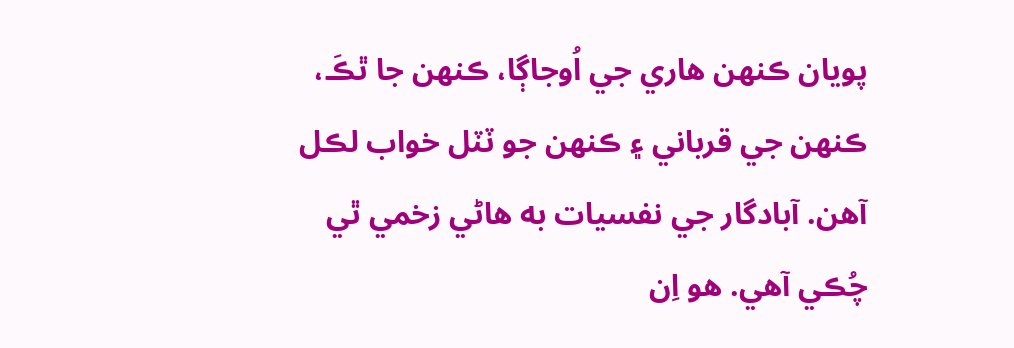پويان ڪنهن هاري جي اُوجاڳا، ڪنهن جا ٿڪَ، ڪنهن جي قرباني ۽ ڪنهن جو ٽٽل خواب لڪل آهن. آبادگار جي نفسيات به هاڻي زخمي ٿي چُڪي آهي. هو اِن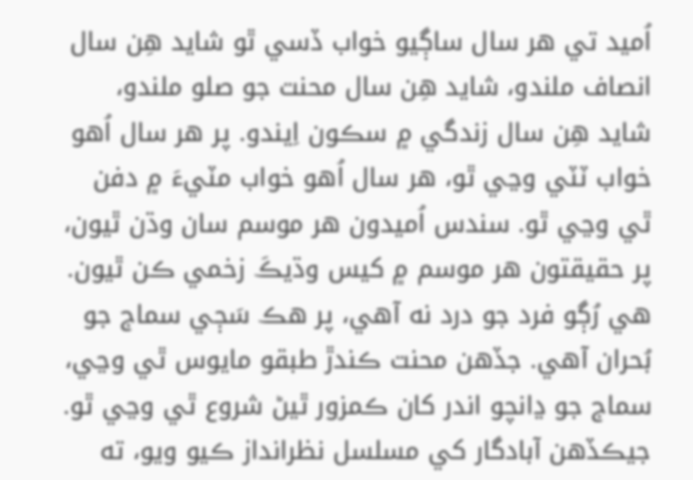اُميد تي هر سال ساڳيو خواب ڏسي ٿو شايد هِن سال انصاف ملندو، شايد هِن سال محنت جو صلو ملندو، شايد هِن سال زندگي ۾ سڪون اِيندو. پر هر سال اُهو خواب ٽٽي وڃي ٿو، هر سال اُهو خواب مٽيءَ ۾ دفن ٿي وڃي ٿو. سندس اُميدون هر موسم سان وڌن ٿيون، پر حقيقتون هر موسم ۾ کيس وڌيڪَ زخمي ڪن ٿيون. هي رُڳو فرد جو درد نه آهي، پر هڪ سَڄي سماج جو بُحران آهي. جڏهن محنت ڪندڙ طبقو مايوس ٿي وڃي، سماج جو ڍانچو اندر کان ڪمزور ٿيڻ شروع ٿي وڃي ٿو. جيڪڏهن آبادگار کي مسلسل نظرانداز ڪيو ويو، ته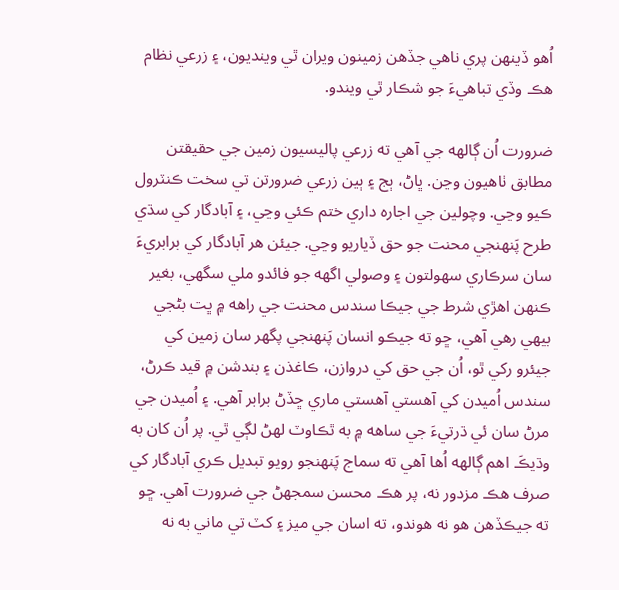اُهو ڏينهن پري ناهي جڏهن زمينون ويران ٿي وينديون، ۽ زرعي نظام هڪ وڏي تباهيءَ جو شڪار ٿي ويندو.

ضرورت اُن ڳالهه جي آهي ته زرعي پاليسيون زمين جي حقيقتن مطابق ٺاهيون وڃن. ڀاڻ، ٻج ۽ ٻين زرعي ضرورتن تي سخت ڪنٽرول ڪيو وڃي. وچولين جي اجاره داري ختم ڪئي وڃي، ۽ آبادگار کي سڌي طرح پَنهنجي محنت جو حق ڏياريو وڃي. جيئن هر آبادگار کي برابريءَ سان سرڪاري سهولتون ۽ وصولي اگهه جو فائدو ملي سگهي، بغير ڪنهن اهڙي شرط جي جيڪا سندس محنت جي راهه ۾ ڀت بڻجي بيهي رهي آهي، ڇو ته جيڪو انسان پَنهنجي پگهر سان زمين کي جيئرو رکي ٿو، اُن جي حق کي دروازن، ڪاغذن ۽ بندشن ۾ قيد ڪرڻ، سندس اُميدن کي آهستي آهستي ماري ڇڏڻ برابر آهي. ۽ اُميدن جي مرڻ سان ئي ڌرتيءَ جي ساهه ۾ به ٿڪاوٽ لهڻ لڳي ٿي. پر اُن کان به وڌيڪَ اهم ڳالهه اُها آهي ته سماج پَنهنجو رويو تبديل ڪري آبادگار کي صرف هڪ مزدور نه، پر هڪ محسن سمجهڻ جي ضرورت آهي. ڇو ته جيڪڏهن هو نه هوندو، ته اسان جي ميز ۽ کٽ تي ماني به نه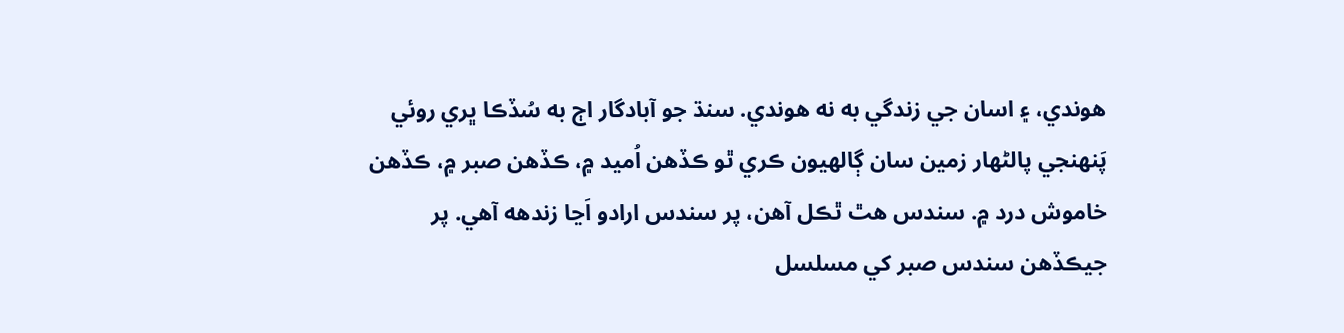هوندي، ۽ اسان جي زندگي به نه هوندي. سنڌ جو آبادگار اڄ به سُڏڪا ڀري روئي پَنهنجي پالڻھار زمين سان ڳالهيون ڪري ٿو ڪڏهن اُميد ۾، ڪڏهن صبر ۾، ڪڏهن خاموش درد ۾. سندس هٿ ٿڪل آهن، پر سندس ارادو اَڃا زندھه آهي. پر جيڪڏهن سندس صبر کي مسلسل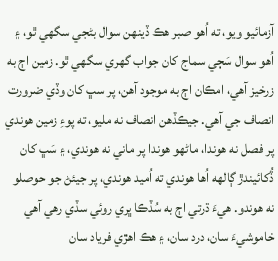آزمائيو ويو، ته اُهو صبر هڪ ڏينهن سوال بڻجي سگهي ٿو، ۽ اُهو سوال سَڄي سماج کان جواب گهري سگهي ٿو. زمين اڄ به زرخيز آهي، امڪان اڄ به موجود آهن، پر سڀ کان وڏي ضرورت انصاف جي آهي. جيڪڏهن انصاف نه مليو، ته پوءِ زمين هوندي پر فصل نه هوندا، ماڻهو هوندا پر ماني نه هوندي، ۽ سَڀ کان ڏُکائيندڙ ڳالهه اُها هوندي ته اُميد هوندي، پر جيئڻ جو حوصلو نه هوندو. هيءَ ڌرتي اڄ به سُڏڪا ڀري روئي سڏي رهي آهي خاموشيءَ سان، درد سان، ۽ هڪ اهڙي فرياد سان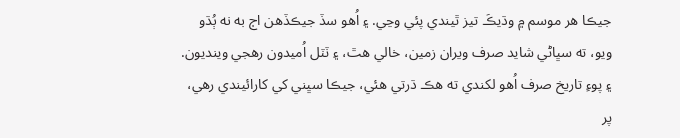جيڪا هر موسم ۾ وڌيڪَ تيز ٿيندي پئي وڃي. ۽ اُهو سڏ جيڪڏهن اڄ به نه ٻُڌو ويو، ته سڀاڻي شايد صرف ويران زمين، خالي هٿ، ۽ ٽٽل اُميدون رهجي وينديون. ۽ پوءِ تاريخ صرف اُهو لکندي ته هڪ ڌرتي هئي، جيڪا سڀني کي کارائيندي رهي، پر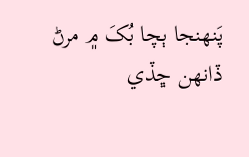پَنهنجا ٻچا بُکَ ۾ مرڻ ڏانهن ڇڏي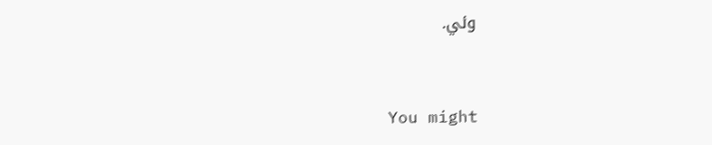وئي.



You might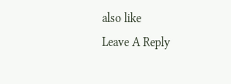also like
Leave A Reply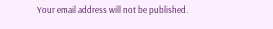Your email address will not be published.